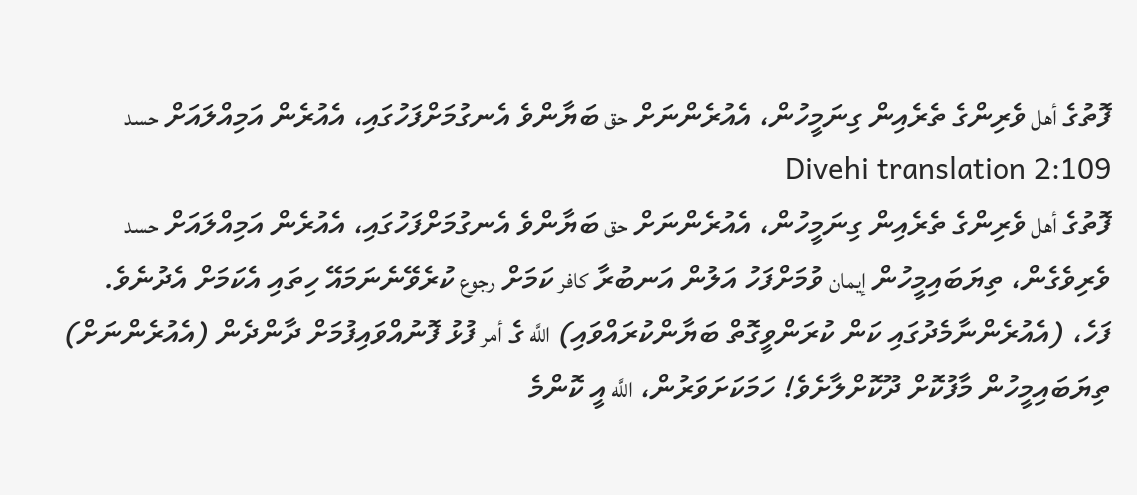ފޮތުގެ أهل ވެރިންގެ ތެރެއިން ގިނަމީހުން، އެއުރެންނަށް حق ބަޔާންވެ އެނގުމަށްފަހުގައި، އެއުރެން އަމިއްލައަށް حسد 2:109 Divehi translation
ފޮތުގެ أهل ވެރިންގެ ތެރެއިން ގިނަމީހުން، އެއުރެންނަށް حق ބަޔާންވެ އެނގުމަށްފަހުގައި، އެއުރެން އަމިއްލައަށް حسد ވެރިވެގެން، ތިޔަބައިމީހުން إيمان ވުމަށްފަހު އަލުން އަނބުރާ كافر ކަމަށް رجوع ކުރެވޭނެނަމައޭ ހިތައި އެކަމަށް އެދުނެވެ. ފަހެ، (އެއުރެންނާމެދުގައި ކަން ކުރަންވީގޮތް ބަޔާންކުރައްވައި) اللَّه ގެ أمر ފުޅު ފޮނުއްވައިފުމަށް ދާންދެން (އެއުރެންނަށް) ތިޔަބައިމީހުން މާފުކޮށް ދޫކޮށްލާށެވެ! ހަމަކަށަވަރުން، اللَّه އީ ކޮންމެ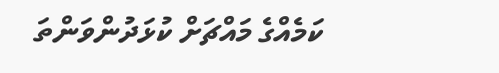ކަމެއްގެ މައްޗަށް ކުޅަދުންވަންތަ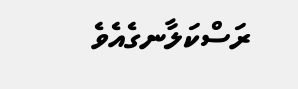ރަސްކަލާނގެއެވެ